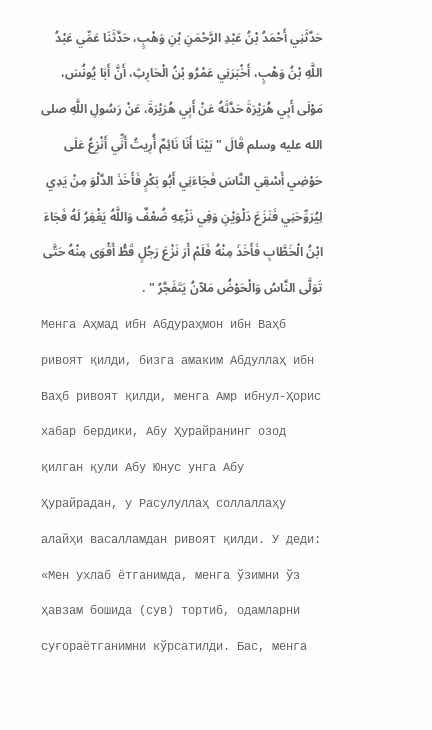حَدَّثَنِي أَحْمَدُ بْنُ عَبْدِ الرَّحْمَنِ بْنِ وَهْبٍ، حَدَّثَنَا عَمِّي عَبْدُ اللَّهِ بْنُ وَهْبٍ، أَخْبَرَنِي عَمْرُو بْنُ الْحَارِثِ، أَنَّ أَبَا يُونُسَ، مَوْلَى أَبِي هُرَيْرَةَ حَدَّثَهُ عَنْ أَبِي هُرَيْرَةَ، عَنْ رَسُولِ اللَّهِ صلى الله عليه وسلم قَالَ " بَيْنَا أَنَا نَائِمٌ أُرِيتُ أَنِّي أَنْزِعُ عَلَى حَوْضِي أَسْقِي النَّاسَ فَجَاءَنِي أَبُو بَكْرٍ فَأَخَذَ الدَّلْوَ مِنْ يَدِي لِيُرَوِّحَنِي فَنَزَعَ دَلْوَيْنِ وَفِي نَزْعِهِ ضُعْفٌ وَاللَّهُ يَغْفِرُ لَهُ فَجَاءَ ابْنُ الْخَطَّابِ فَأَخَذَ مِنْهُ فَلَمْ أَرَ نَزْعَ رَجُلٍ قَطُّ أَقْوَى مِنْهُ حَتَّى تَوَلَّى النَّاسُ وَالْحَوْضُ مَلآنُ يَتَفَجَّرُ " .
Менга Аҳмад ибн Абдураҳмон ибн Ваҳб ривоят қилди, бизга амаким Абдуллаҳ ибн Ваҳб ривоят қилди, менга Амр ибнул-Ҳорис хабар бердики, Абу Ҳурайранинг озод қилган қули Абу Юнус унга Абу Ҳурайрадан, у Расулуллаҳ соллаллаҳу алайҳи васалламдан ривоят қилди. У деди: «Мен ухлаб ётганимда, менга ўзимни ўз ҳавзам бошида (сув) тортиб, одамларни суғораётганимни кўрсатилди. Бас, менга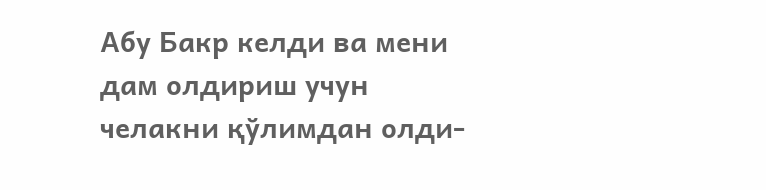Абу Бакр келди ва мени дам олдириш учун челакни қўлимдан олди-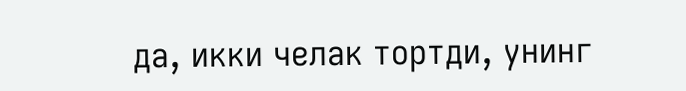да, икки челак тортди, унинг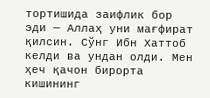тортишида заифлик бор эди — Аллаҳ уни мағфират қилсин. Сўнг Ибн Хаттоб келди ва ундан олди. Мен ҳеч қачон бирорта кишининг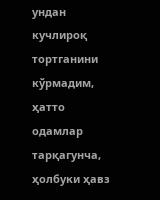ундан кучлироқ тортганини кўрмадим, ҳатто одамлар тарқагунча, ҳолбуки ҳавз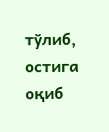тўлиб, остига оқиб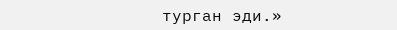турган эди.»